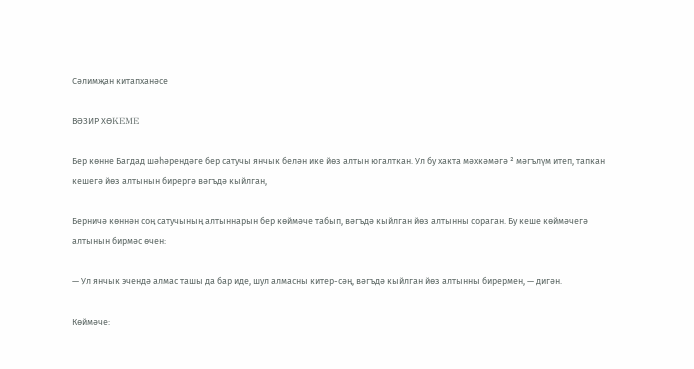Сәлимҗан китапханәсе

ВӘЗИР ХӨΚΕΜΕ

Бер көнне Багдад шәһәрендәге бер сатучы янчык белән ике йөз алтын югалткан. Ул бу хакта мәхкәмәгә ² мәгълүм итеп, тапкан кешегә йөз алтынын бирергә вәгъдә кыйлган,

Берничә көннән соң сатучының алтыннарын бер көймәче табып, вәгъдә кыйлган йөз алтынны сораган. Бу кеше көймәчегә алтынын бирмәс өчен:

— Ул янчык эчендә алмас ташы да бар иде, шул алмасны китер-сәң, вәгъдә кыйлган йөз алтынны бирермен, — дигән.

Көймәче: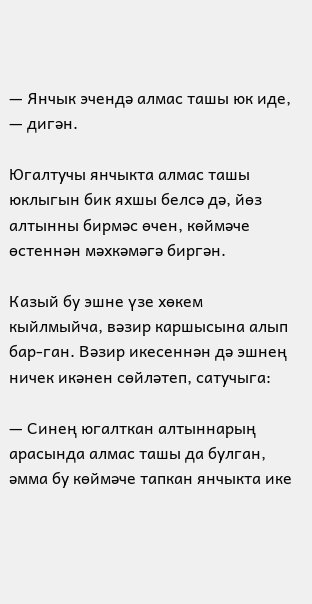— Янчык эчендә алмас ташы юк иде, — дигән.

Югалтучы янчыкта алмас ташы юклыгын бик яхшы белсә дә, йөз алтынны бирмәс өчен, көймәче өстеннән мәхкәмәгә биргән.

Казый бу эшне үзе хөкем кыйлмыйча, вәзир каршысына алып бар-ган. Вәзир икесеннән дә эшнең ничек икәнен сөйләтеп, сатучыга:

— Синең югалткан алтыннарың арасында алмас ташы да булган, әмма бу көймәче тапкан янчыкта ике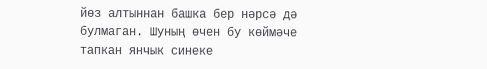йөз алтыннан башка бер нәрсә дә булмаган. Шуның өчен бу көймәче тапкан янчык синеке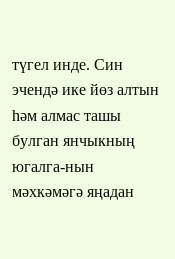түгел инде. Син эчендә ике йөз алтын һәм алмас ташы булган янчыкның югалга-нын мәхкәмәгә яңадан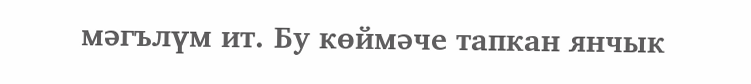мәгълүм ит. Бу көймәче тапкан янчык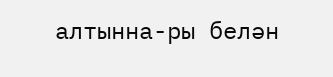алтынна-ры белән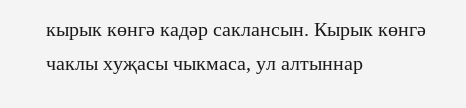кырык көнгә кадәр саклансын. Кырык көнгә чаклы хуҗасы чыкмаса, ул алтыннар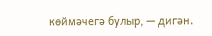көймәчегә булыр, — дигән.